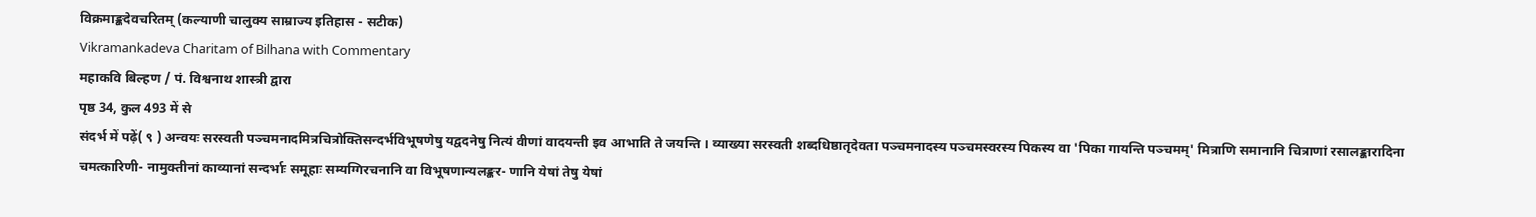विक्रमाङ्कदेवचरितम् (कल्याणी चालुक्य साम्राज्य इतिहास - सटीक)
Vikramankadeva Charitam of Bilhana with Commentary
महाकवि बिल्हण / पं. विश्वनाथ शास्त्री द्वारा
पृष्ठ 34, कुल 493 में से
संदर्भ में पढ़ें( ९ ) अन्वयः सरस्वती पञ्चमनादमित्रचित्रोक्तिसन्दर्भविभूषणेषु यद्वदनेषु नित्यं वीणां वादयन्ती इव आभाति ते जयन्ति । व्याख्या सरस्वती शब्दधिष्ठातृदेवता पञ्चमनादस्य पञ्चमस्वरस्य पिकस्य वा 'पिका गायन्ति पञ्चमम्' मित्राणि समानानि चित्राणां रसालङ्कारादिना चमत्कारिणी- नामुक्तीनां काव्यानां सन्दर्भाः समूहाः सम्यग्गिरचनानि वा विभूषणान्यलङ्कर- णानि येषां तेषु येषां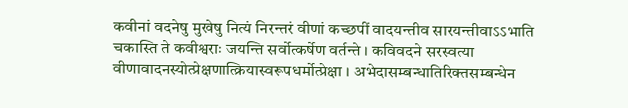कवीनां वदनेषु मुखेषु नित्यं निरन्तरं वीणां कच्छपीं वादयन्तीव सारयन्तीवाऽऽभाति चकास्ति ते कवीश्वराः जयन्ति सर्वोत्कर्षेण वर्तन्ते । कविवदने सरस्वत्या वीणावादनस्योत्प्रेक्षणात्क्रियास्वरूपधर्मोत्प्रेक्षा । अभेदासम्बन्धातिरिक्तसम्बन्धेन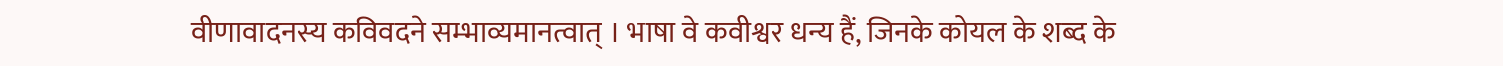वीणावादनस्य कविवदने सम्भाव्यमानत्वात् । भाषा वे कवीश्वर धन्य हैं, जिनके कोयल के शब्द के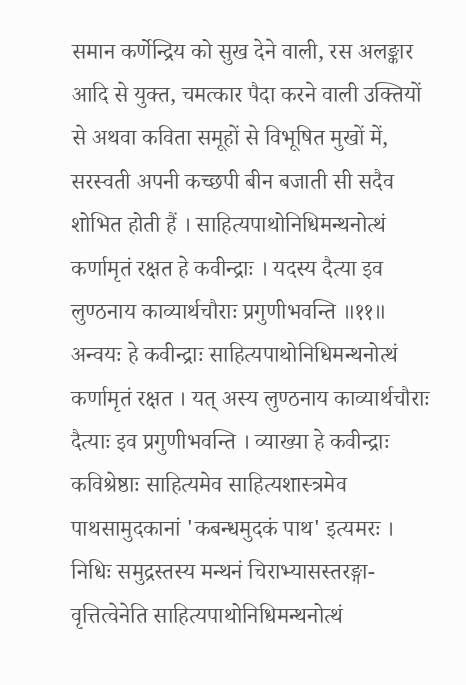समान कर्णेन्द्रिय को सुख देने वाली, रस अलङ्कार आदि से युक्त, चमत्कार पैदा करने वाली उक्तियों से अथवा कविता समूहों से विभूषित मुखों में, सरस्वती अपनी कच्छपी बीन बजाती सी सदैव शोभित होती हैं । साहित्यपाथोनिधिमन्थनोत्थं कर्णामृतं रक्षत हे कवीन्द्राः । यदस्य दैत्या इव लुण्ठनाय काव्यार्थचौराः प्रगुणीभवन्ति ॥११॥ अन्वयः हे कवीन्द्राः साहित्यपाथोनिधिमन्थनोत्थं कर्णामृतं रक्षत । यत् अस्य लुण्ठनाय काव्यार्थचौराः दैत्याः इव प्रगुणीभवन्ति । व्याख्या हे कवीन्द्राः कविश्रेष्ठाः साहित्यमेव साहित्यशास्त्रमेव पाथसामुदकानां 'कबन्धमुदकं पाथ' इत्यमरः । निधिः समुद्रस्तस्य मन्थनं चिराभ्यासस्तरङ्गा- वृत्तित्वेनेति साहित्यपाथोनिधिमन्थनोत्थं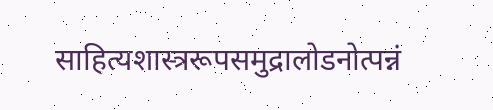साहित्यशास्त्ररूपसमुद्रालोडनोत्पन्नं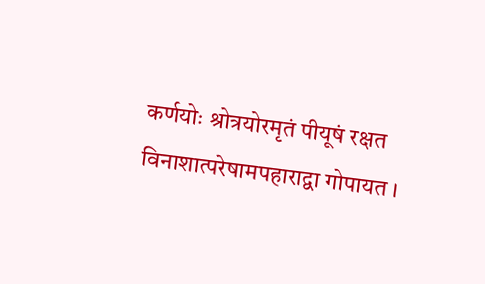कर्णयोः श्रोत्रयोरमृतं पीयूषं रक्षत विनाशात्परेषामपहाराद्वा गोपायत ।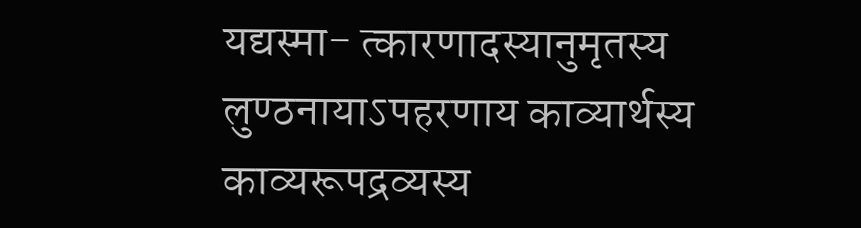यद्यस्मा- त्कारणादस्यानुमृतस्य लुण्ठनायाऽपहरणाय काव्यार्थस्य काव्यरूपद्रव्यस्य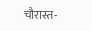चौरास्त-